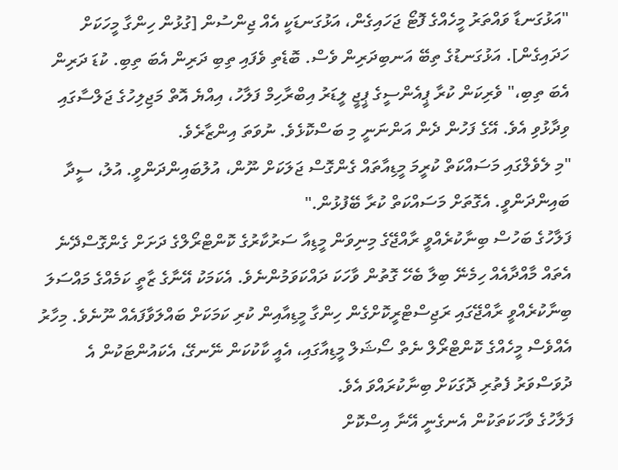"އަޅުގަނޑާ ވައްތަރު މީހެއްގެ ފޮޓޯ ޖަހައިގެން، އަޅުގަނޑަކީ އެއް ޖިންސުން [ގުޅުން ހިންގާ މީހަކަށް ހަދައިގެން]. އަޅުގަނޑުގެ ތިބޭ އަނބިދަރިން ވެސް. ބޮޑެތި ވެފައި ތިބި ދަރިން އެބަ ތިބި. ކުޑަ ދަރިން އެބަ ތިބި،" ވެރިކަން ކުރާ ޕީއެންސީގެ ޕީޖީ ލީޑަރު އިބްރާހިމް ފަލާހު، އިއްޔެ އޮތް މަޖިލިހުގެ ޖަލްސާގައި ވިދާޅުވި އެވެ. އޭގެ ފަހުން ދެން އަންނަނީ މި ބަސްކޮޅެވެ. ނުވަތަ އިންޒާރެވެ.
"މި ލެވެލްގައި މަސައްކަތް ކުރީމަ މީޑިއާތައް ގެންގޮސް ޖަލަކަށް ނޫން، އުލުބައިންދަންވީ. އުލު، ސީދާ ބައިންދަންވީ. އެގޮތަށް މަސައްކަތް ކުރާ ބޭފުޅުން."
ފަލާހުގެ ބަހުސް ބިނާކުރެއްވީ ރާއްޖޭގެ މިނިވަން މީޑިއާ ސަރުކާރުގެ ކޮންޓްރޯލްގެ ދަށަށް ގެންގޮސްދޭނެ އެތައް މާއްދާއެއް ހިމެނޭ ބިލާ ބެހޭ ގޮތުން ވާހަކަ ދައްކަވަމުންނެވެ. އެކަމަކު އޭނާގެ ޒާތީ ކަމެއްގެ މައްސަލަ ބިނާކުރެއްވީ ރާއްޖޭގައި ރަޖިސްޓްރީކޮށްގެން ހިންގާ މީޑިއާއިން ކުރި ކަމަކަށް ބައްލަވާފައެއް ނޫނެވެ. މިހާރު އެއްވެސް މީހެއްގެ ކޮންޓްރޯލް ނެތް ސޯޝަލް މީޑިއާގައި، އެއީ ކާކުކަން ނޭނގޭ، އެކައުންޓަކުން އެ ދުވަސްވަރު ފެތުރި ދޮގަކަށް ބިނާކުރައްވަ އެވެ.
ފަލާހުގެ ވާހަކަތަކުން އެނގެނީ އޭނާ އިސްކޮށް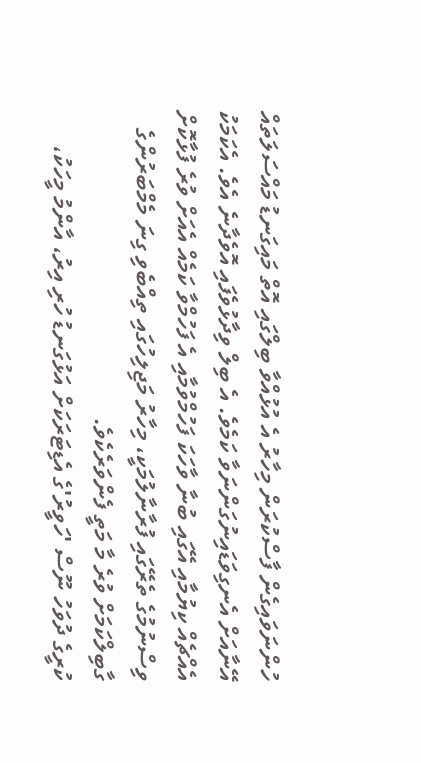ހުންނަވައިގެން ފާސްކުރަން މިހާރު އެ އުޅުއްވާ ބިލްގައި އޮތް މައިގަނޑު މައްސަލަތައް އޭނާއަށް އެނގިވަޑައިނުގަންނަވާ ކަމެވެ. އެ ބިލް ވިދާޅުވެފައި އޮވެދާނެ އެވެ. އެކަމަކު އެއްޗެއް ކިޔުމާއި އޭގައި ބުނާ ވާހަކަ ފަހުމްވުމާއި އެ ފަހުމްވާ ކަމެއް އެއަށް ވުރެ ފުޅާކޮށް ވިސްނުމުގެ ތެރޭގައި ފުރާނާލުމަކީ، މިހާރު މަޖިލިހުގައި ތިއްބެވި ގިނަ މެމްބަރުންގެ ގާބިލްކަމަށް ވުރެ މާ މަތީ ފެންވަރެކެވެ.
ކުރީގެ ދުވަހު ނޫސް 'ހަވީރު'ގެ އެޑިޓަރަކަށް އަޅުގަނޑު ހުރި އިރު، އާންމު މީހަކު،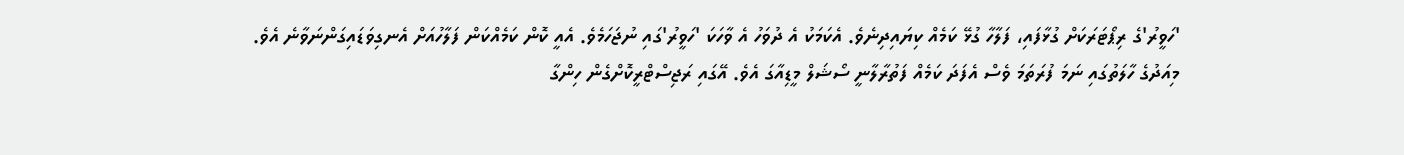'ހަވީރު'ގެ ރިޕޯޓަރަކަށް ގުޅާފައި، ފަލާހާ ގުޅޭ ކަމެއް ކިޔައިދިނެވެ. އެކަމަކު އެ ދުވަހު އެ ވާހަކަ 'ހަވީރު'ގައި ނުޖަހަމެވެ. އެއީ ކޮން ކަމެއްކަން ފަލާހުއަށް އެނގިވަޑައިގަންނަވާނެ އެވެ.
މިއަދުގެ ހާލަތުގައި ނަމަ ފުރަތަމަ ވެސް އެފަދަ ކަމެއް ފަތުރާލާނީ ސޯޝަލް މީޑިއާގަ އެވެ. އޭގައި ރަޖިސްޓްރީކޮށްގެން ހިންގާ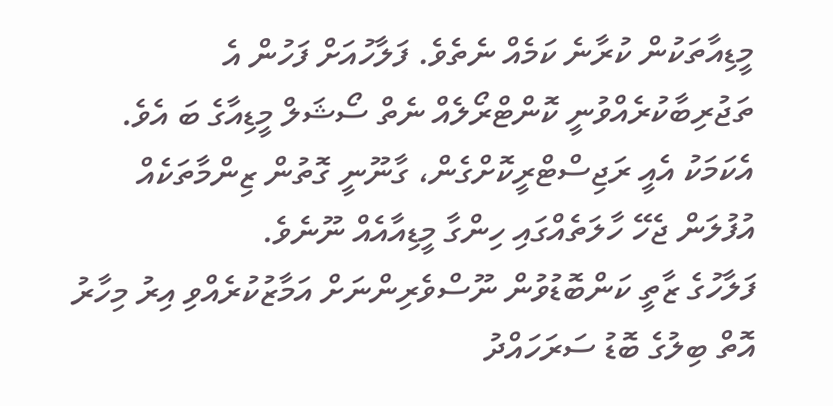މީޑިއާތަކުން ކުރާނެ ކަމެއް ނެތެވެ. ފަލާހުއަށް ފަހުން އެ ތަޖުރިބާކުރެއްވުނީ ކޮންޓްރޯލެއް ނެތް ސޯޝަލް މީޑިއާގެ ބަ އެވެ. އެކަމަކު އެއީ ރަޖިސްޓްރީކޮށްގެން، ގާނޫނީ ގޮތުން ޒިންމާތަކެއް އުފުލަން ޖެހޭ ހާލަތެއްގައި ހިންގާ މީޑިއާއެއް ނޫނެވެ.
ފަލާހުގެ ޒާތީ ކަންބޮޑުވުން ނޫސްވެރިންނަށް އަމާޒުކުރެއްވި އިރު މިހާރު އޮތް ބިލުގެ ބޮޑު ސަރަހައްދު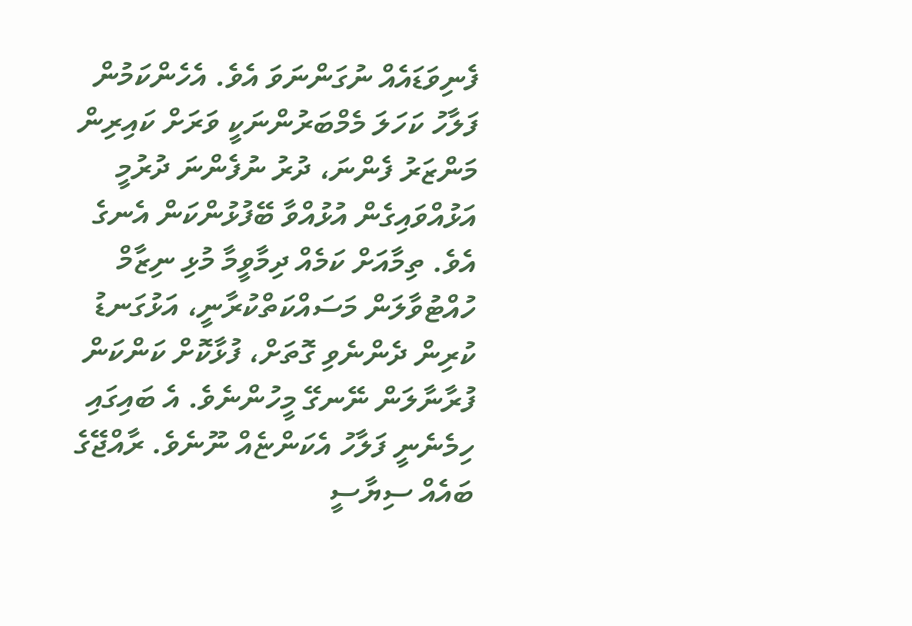ފެނިވަޑައެއް ނުގަންނަވަ އެވެ. އެހެންކަމުން ފަލާހު ކަހަލަ މެމްބަރުންނަކީ ވަރަށް ކައިރިން މަންޒަރު ފެންނަ، ދުރު ނުފެންނަ ދުރުމީ އަޅުއްވައިގެން އުޅުއްވާ ބޭފުޅުންކަން އެނގެ އެވެ. ތިމާއަށް ކަމެއް ދިމާވީމާ މުޅި ނިޒާމް ހުއްޓުވާލަން މަސައްކަތްކުރާނީ، އަޅުގަނޑު ކުރިން ދެންނެވި ގޮތަށް، ފުޅާކޮށް ކަންކަން ފުރާނާލަން ނޭނގޭ މީހުންނެވެ. އެ ބައިގައި ހިމެނެނީ ފަލާހު އެކަންޏެއް ނޫނެވެ. ރާއްޖޭގެ ބައެއް ސިޔާސީ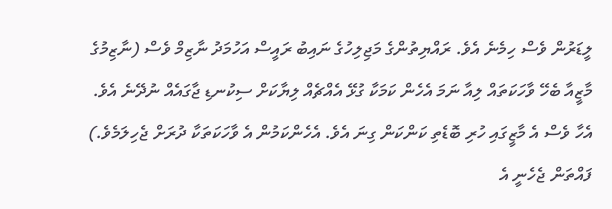ލީޑަރުން ވެސް ހިމެނެ އެވެ. ރައްޔިތުންގެ މަޖިލިހުގެ ނައިބު ރައީސް އަހުމަދު ނާޒިމް ވެސް (ނާޒިމުގެ މާޒީއާ ބެހޭ ވާހަކަތައް ލިއާ ނަމަ އެހެން ކަމަކާ ގުޅޭ އެއްޗެއް ލިޔާކަށް ސިކުނޑި ޖާގައެއް ނުދޭނެ އެވެ. އެހާ ވެސް އެ މާޒީގައި ހުރި ބޮޑެތި ކަންކަން ގިނަ އެވެ. އެހެންކަމުން އެ ވާހަކަތަކާ ދުރަށް ޖެހިލަމެވެ.) ފައްތަން ޖެހެނީ އެ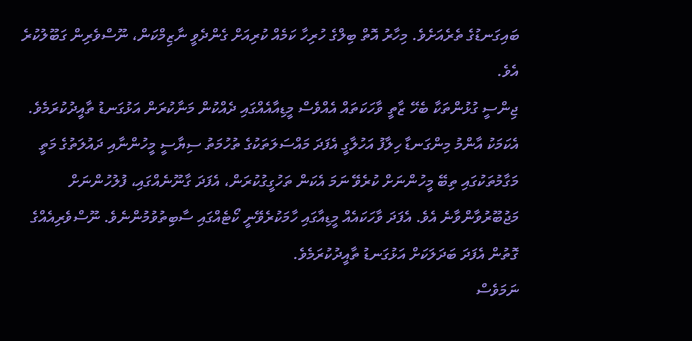ބައިގަނޑުގެ ތެރެއަށެވެ. މިހާރު އޮތް ބިލްގެ ހުރިހާ ކަމެއް ކުރިއަށް ގެންދެވީ ނާޒިމްކަން، ނޫސްވެރިން ގަބޫލުކުރެ އެވެ.
ޖިންސީ ގުޅުންތަކާ ބެހޭ ޒާތީ ވާހަކަތައް އެއްވެސް މީޑިއާއެއްގައި ދެއްކުން މަނާކުރަން އަޅުގަނޑު ތާއީދުކުރަމެވެ. އެކަމަކު އާންމު މިންގަނޑާ ހިލާފު އަހުލާގީ އެފަދަ މައްސަލަތަކުގެ ތުހުމަތު ސިޔާސީ މީހުންނާއި ދައުލަތުގެ މަތީ މަގާމުތަކުގައި ތިބޭ މީހުންނަށް ކުރެވޭ ނަމަ އެކަން ތަހުގީގުކުރަން، އެފަދަ ގާނޫނެއްގައި، ފުލުހުންނަށް މަޖުބޫރުވާންވާނެ އެވެ. އެފަދަ ވާހަކައެއް މީޑިއާގައި ހާމަކުރެވޭނީ ކޯޓެއްގައި ސާބިތުވުމުންނެވެ. ނޫސްވެރިއެއްގެ ގޮތުން އެފަދަ ބަދަލަކަށް އަޅުގަނޑު ތާއީދުކުރަމެވެ.
ނަމަވެސް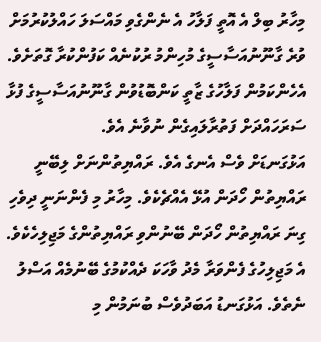މިހާރު ބިލް އެ އޮތީ ފަލާހު އެ ނެންގެވި މައްސަލަ ހައްލުކުރުމަށް ވުރެ ގާނޫނުއަސާސީގެ މުހިންމު ރުކުނެއް ކަފުންކުރާ ގޮތަށެވެ. އެހެންކަމުން ފަލާހުގެ ޒާތީ ކަންބޮޑުވުން ގާނޫނުއަސާސީގެ ފުޅާ ސަރަހައްދަށް ފަތުރާލައިގެން ނުވާނެ އެވެ.
އަޅުގަނޑަށް ވެސް އެނގެ އެވެ. ރައްޔިތުންނަށް ލިބޭނީ ރައްޔިތުން ހޯދަން އުޅޭ އެއްޗެކެވެ. މިހާރު މި ފެންނަނީ ދިވެހި ގިނަ ރައްޔިތުން ހޯދަން ބޭނުންވި ރައްޔިތުންގެ މަޖިލިހެކެވެ. އެ މަޖިލިހުގެ ފެންވަރާ މެދު ވާހަކަ ދެއްކުމުގެ ބޭނުމެއް އަސްލު ނެތެވެ. އަޅުގަނޑު އަބަދުވެސް ބުނަމުން މި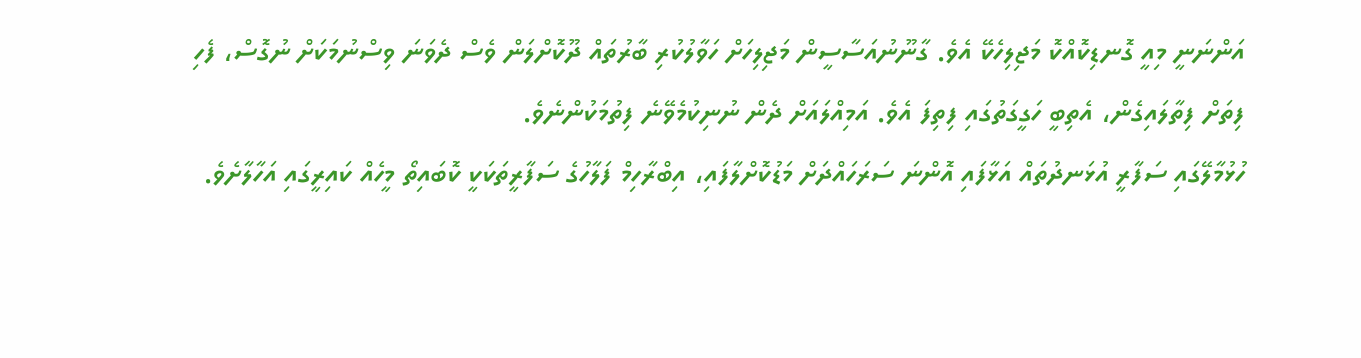އަންނަނީ މިއީ ގޮނޑިކޮއްކޮ މަޖިލިހެކޭ އެވެ. ގާނޫނުއަސާސީން މަޖިލިހަށް ހަވާލުކުރި ބާރުތައް ދޫކޮށްލަން ވެސް ދެވަނަ ވިސްނުމަކަށް ނުގޮސް، ފެހި ފިތަށް ފިތާލައިގެން، އެތިބީ ހަގީގަތުގައި ފިތިފަ އެވެ. އަމިއްލައަށް ދެން ނުނިކުމެވޭނެ ފިތުމަކުންނެވެ.
ހުޅުމާލޭގައި ސަފާރީ އުޅަނދުތައް އަޅާފައި އޮންނަ ސަރަހައްދަށް މަޑުކޮށްލާފައި، އިބްރާހިމް ފަލާހުގެ ސަފާރީތަކަކީ ކޮބައިތޯ މީހެއް ކައިރީގައި އަހާލާށެވެ.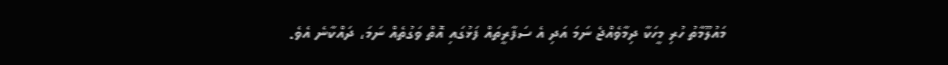މައުލޫމާތު ހުރި މީހަކާ ދިމާވެއްޖެ ނަމަ އަދި އެ ސަފާރީތައް ފަޅުގައި އޮތް ވަގުތެއް ނަމަ، ދައްކާނެ އެވެ.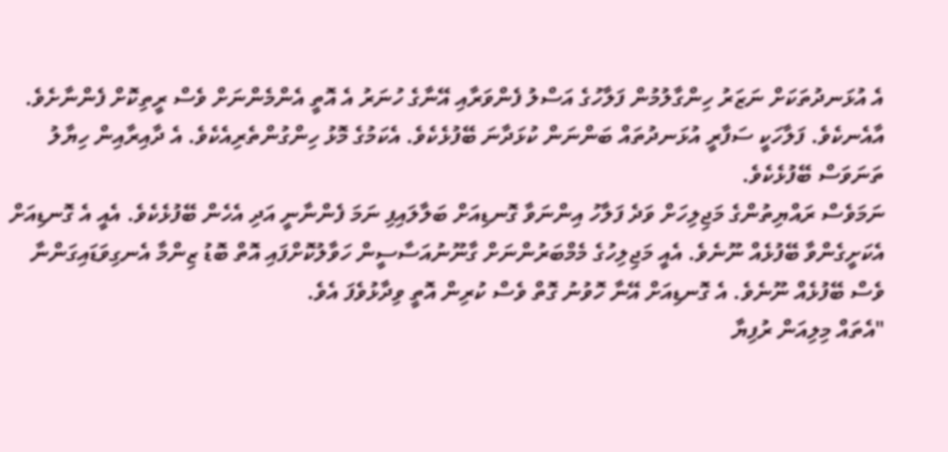އެ އުޅަނދުތަކަށް ނަޒަރު ހިންގާލުމުން ފަލާހުގެ އަސްލު ފެންވަރާއި އޭނާގެ ހުނަރު އެ އޮތީ އެންމެންނަށް ވެސް ރީތިކޮށް ފެންނާށެވެ. އާއެނކެވެ. ފަލާހަކީ ސަފާރީ އުޅަނދުތައް ބަންނަން ކުޅަދާނަ ބޭފުޅެކެވެ. އެކަމުގެ މޮޅު ހިންގުންތެރިއެކެވެ. އެ ދާއިރާއިން ހިޔާލު ތަނަވަސް ބޭފުޅެކެވެ.
ނަމަވެސް ރައްޔިތުންގެ މަޖިލިހަށް ވަދެ ފަލާހު އިންނަވާ ގޮނޑިއަށް ބަލާލައިފި ނަމަ ފެންނާނީ އަދި އެހެން ބޭފުޅެކެވެ. އެއީ އެ ގޮނޑިއަށް އެކަށީގެންވާ ބޭފުޅެއް ނޫނެވެ. އެއީ މަޖިލިހުގެ މެމްބަރުންނަށް ގާނޫނުއަސާސީން ހަވާލުކޮށްފައި އޮތް ބޮޑު ޒިންމާ އެނގިވަޑައިގަންނާ ވެސް ބޭފުޅެއް ނޫނެވެ. އެ ގޮނޑިއަށް އޭނާ ހޮވުނު ގޮތް ވެސް ކުރިން އޮތީ ވިދާޅުވެފަ އެވެ.
"އެތައް މިލިއަން ރުފިޔާ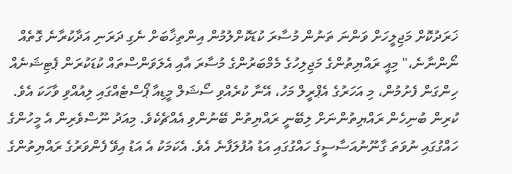ޚަރަދުކޮށް މަޖިލީހަށް ވަންނަ ތަނުން މުސާރަ ކުޑަކޮށްލުމުން އިންތިޚާބަށް ނެގި ދަރަނި އަދާކުރާނެ ގޮތެއް ނޯންނާނެ،" މިއީ ރައްޔިތުންގެ މަޖިލިހުގެ މެމްބަރުންގެ މުސާރަ އާއި އެލަވަންސްތައް ކުޑަކުރަން ޕެޓިޝަނެއް ހިންގަން ފެށުމުން، މި އަހަރުގެ އެޕްރީލް މަހު، އޭނާ ކުރެއްވި ސޯޝަލް މީޑިއާ ޕޯސްޓެއްގައި ލިއުއްވި ވާހަކަ އެވެ.
ކުރިން ބުނިހެން ރައްޔިތުންނަށް ލިބޭނީ ރައްޔިތުން ބޭނުންވި އެއްޗެކެވެ. މިއަދު ނޫސްވެރިން އެ މީހުންގެ ހައްގުގައި ނުވަތަ ގާނޫނުއަސާސީގެ ހައްގުގައި އަޑު އުފުލަފާނެ އެވެ. އެކަމަކު އެ އަޑު އިވޭ ފެންވަރުގެ ރައްޔިތުންގެ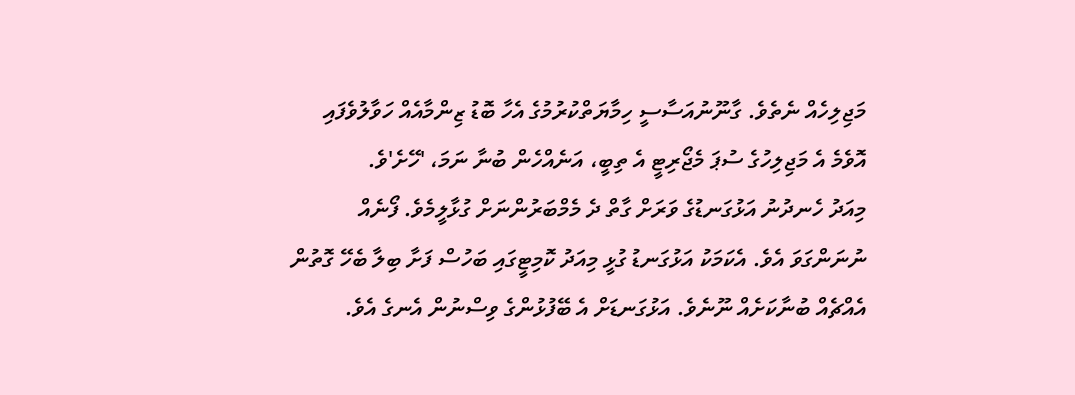މަޖިލިހެއް ނެތެވެ. ގާނޫނުއަސާސީ ހިމާޔަތްކުރުމުގެ އެހާ ބޮޑު ޒިންމާއެއް ހަވާލުވެފައި އޮވެމެ އެ މަޖިލިހުގެ ސުޕަ މެޖޯރިޓީ އެ ތިބީ، އަނެއްހެން ބުނާ ނަމަ، 'ހޭށެ'ވެ.
މިއަދު ހެނދުނު އަޅުގަނޑުގެ ވަރަށް ގާތް ދެ މެމްބަރުންނަށް ގުޅާލީމެވެ. ފޯނެއް ނުނަންގަވަ އެވެ. އެކަމަކު އަޅުގަނޑު ގުޅީ މިއަދު ކޮމިޓީގައި ބަހުސް ފަށާ ބިލާ ބެހޭ ގޮތުން އެއްޗެއް ބުނާކަށެއް ނޫނެވެ. އަޅުގަނޑަށް އެ ބޭފުޅުންގެ ވިސްނުން އެނގެ އެވެ.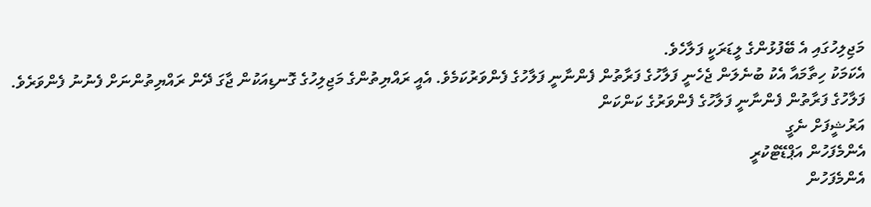މަޖިލިހުގައި އެ ބޭފުޅުންގެ ލީޑަރަކީ ފަލާހެވެ.
އެކަމަކު ހިތާމައާ އެކު ބުނެލަން ޖެހެނީ ފަލާހުގެ ފަރާތުން ފެންނާނީ ފަލާހުގެ ފެންވަރުކަމެވެ. އެއީ ރައްޔިތުންގެ މަޖިލިހުގެ ގޮނޑިއަކުން ޖާގަ ދޭން ރައްޔިތުންނަށް ފެނުނު ފެންވަރެވެ.
ފަލާހުގެ ފަރާތުން ފެންނާނީ ފަލާހުގެ ފެންވަރުގެ ކަންކަން
އަރުޝީފަށް ނެގީ
އެންމެފަހުން އަޕްޑޭޓްކުރީ
އެންމެފަހުން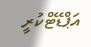އަޕްޑޭޓްކުރީ